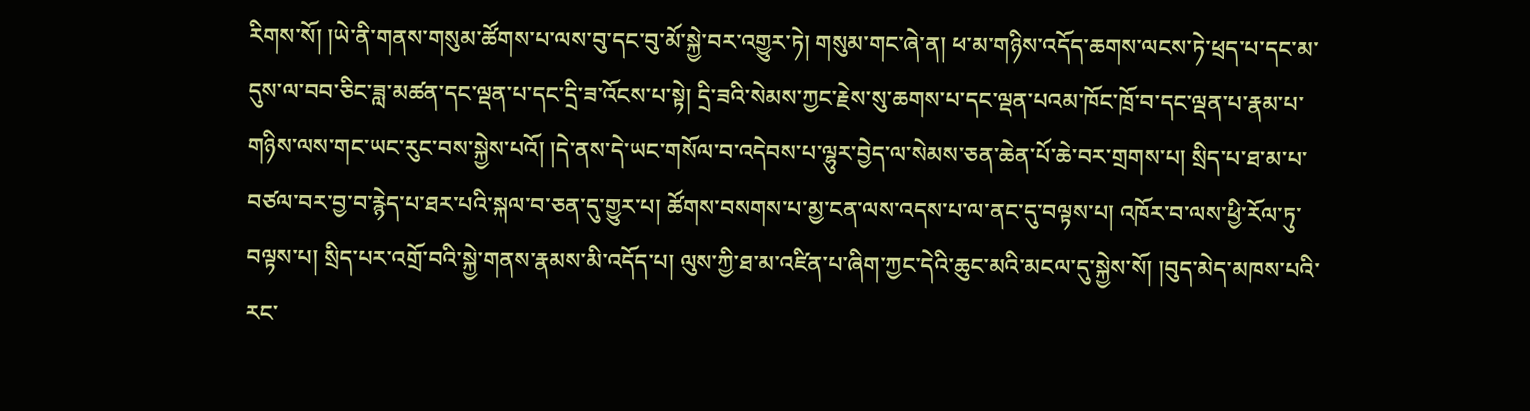རིགས་སོ། །ཡེ་ནི་གནས་གསུམ་ཚོགས་པ་ལས་བུ་དང་བུ་མོ་སྐྱེ་བར་འགྱུར་ཏེ། གསུམ་གང་ཞེ་ན། ཕ་མ་གཉིས་འདོད་ཆགས་ལངས་ཏེ་ཕྲད་པ་དང་མ་དུས་ལ་བབ་ཅིང་ཟླ་མཚན་དང་ལྡན་པ་དང་དྲི་ཟ་འོངས་པ་སྟེ། དྲི་ཟའི་སེམས་ཀྱང་རྗེས་སུ་ཆགས་པ་དང་ལྡན་པའམ་ཁོང་ཁྲོ་བ་དང་ལྡན་པ་རྣམ་པ་གཉིས་ལས་གང་ཡང་རུང་བས་སྐྱེས་པའོ། །དེ་ནས་དེ་ཡང་གསོལ་བ་འདེབས་པ་ལྷུར་བྱེད་ལ་སེམས་ཅན་ཆེན་པོ་ཆེ་བར་གྲགས་པ། སྲིད་པ་ཐ་མ་པ་བཙལ་བར་བྱ་བ་རྙེད་པ་ཐར་པའི་སྐལ་བ་ཅན་དུ་གྱུར་པ། ཚོགས་བསགས་པ་མྱ་ངན་ལས་འདས་པ་ལ་ནང་དུ་བལྟས་པ། འཁོར་བ་ལས་ཕྱི་རོལ་ཏུ་བལྟས་པ། སྲིད་པར་འགྲོ་བའི་སྐྱེ་གནས་རྣམས་མི་འདོད་པ། ལུས་ཀྱི་ཐ་མ་འཛིན་པ་ཞིག་ཀྱང་དེའི་ཆུང་མའི་མངལ་དུ་སྐྱེས་སོ། །བུད་མེད་མཁས་པའི་རང་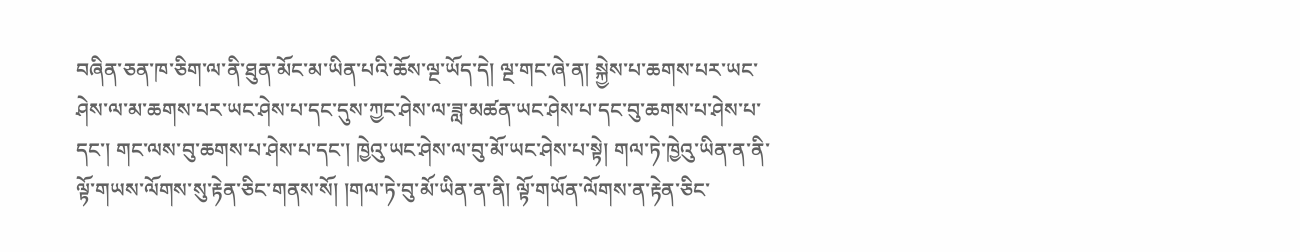བཞིན་ཅན་ཁ་ཅིག་ལ་ནི་ཐུན་མོང་མ་ཡིན་པའི་ཆོས་ལྔ་ཡོད་དེ། ལྔ་གང་ཞེ་ན། སྐྱེས་པ་ཆགས་པར་ཡང་ཤེས་ལ་མ་ཆགས་པར་ཡང་ཤེས་པ་དང་དུས་ཀྱང་ཤེས་ལ་ཟླ་མཚན་ཡང་ཤེས་པ་དང་བུ་ཆགས་པ་ཤེས་པ་དང་། གང་ལས་བུ་ཆགས་པ་ཤེས་པ་དང་། ཁྱེའུ་ཡང་ཤེས་ལ་བུ་མོ་ཡང་ཤེས་པ་སྟེ། གལ་ཏེ་ཁྱེའུ་ཡིན་ན་ནི་ལྟོ་གཡས་ལོགས་སུ་རྟེན་ཅིང་གནས་སོ། །གལ་ཏེ་བུ་མོ་ཡིན་ན་ནི། ལྟོ་གཡོན་ལོགས་ན་རྟེན་ཅིང་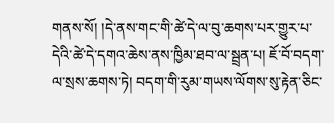གནས་སོ། །དེ་ནས་གང་གི་ཚེ་དེ་ལ་བུ་ཆགས་པར་གྱུར་པ་དེའི་ཚེ་དེ་དགའ་ཆེས་ནས་ཁྱིམ་ཐབ་ལ་སྦྲན་པ། ཇོ་བོ་བདག་ལ་སྲས་ཆགས་ཏེ། བདག་གི་རུམ་གཡས་ལོགས་སུ་རྟེན་ཅིང་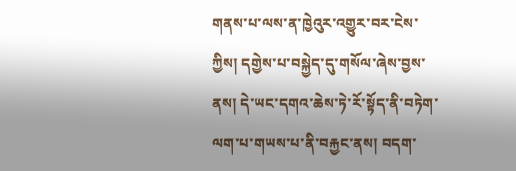གནས་པ་ལས་ན་ཁྱེའུར་འགྱུར་བར་ངེས་ཀྱིས། དགྱེས་པ་བསྐྱེད་དུ་གསོལ་ཞེས་བྱས་ནས། དེ་ཡང་དགའ་ཆེས་ཏེ་རོ་སྟོད་ནི་བཏེག་ལག་པ་གཡས་པ་ནི་བརྐྱང་ནས། བདག་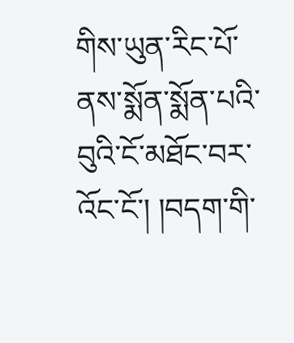གིས་ཡུན་རིང་པོ་ནས་སྨོན་སྨོན་པའི་བུའི་ངོ་མཐོང་བར་འོང་ངོ་། །བདག་གི་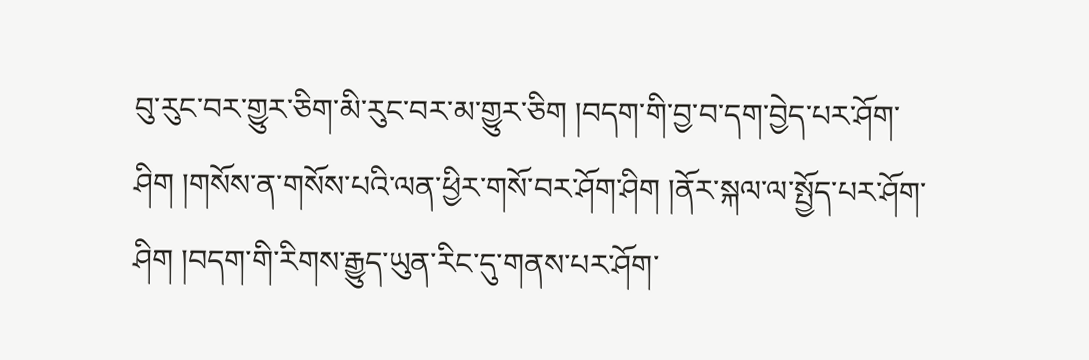བུ་རུང་བར་གྱུར་ཅིག་མི་རུང་བར་མ་གྱུར་ཅིག །བདག་གི་བྱ་བ་དག་བྱེད་པར་ཤོག་ཤིག །གསོས་ན་གསོས་པའི་ལན་ཕྱིར་གསོ་བར་ཤོག་ཤིག །ནོར་སྐལ་ལ་སྤྱོད་པར་ཤོག་ཤིག །བདག་གི་རིགས་རྒྱུད་ཡུན་རིང་དུ་གནས་པར་ཤོག་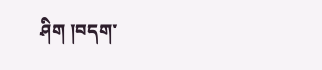ཤིག །བདག་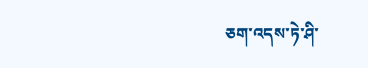ཅག་འདས་ཏེ་ཤི་